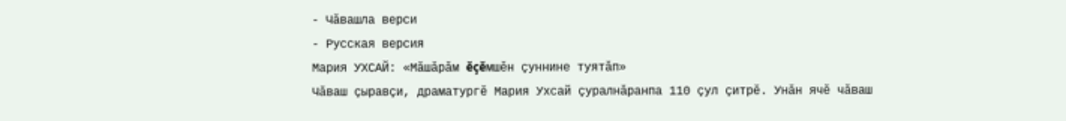- Чăвашла верси
- Русская версия
Мария УХСАЙ: «Мăшăрăм ĕçĕмшĕн çуннине туятăп»
Чăваш çыравçи, драматургĕ Мария Ухсай çуралнăранпа 110 çул çитрĕ. Унăн ячĕ чăваш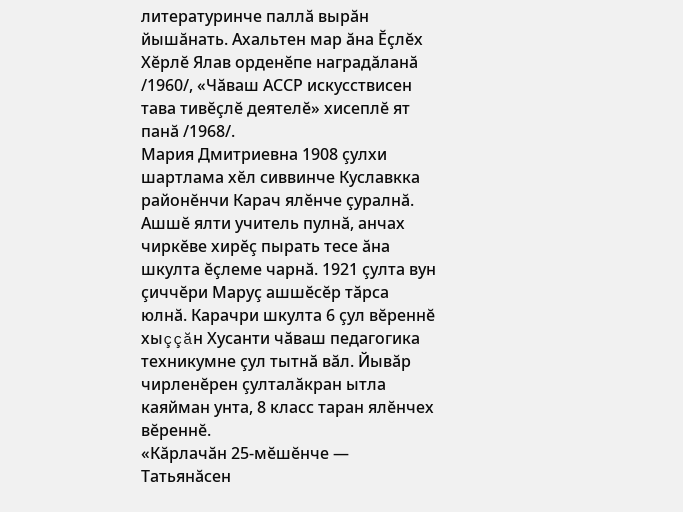литературинче паллă вырăн йышăнать. Ахальтен мар ăна Ĕçлĕх Хĕрлĕ Ялав орденĕпе наградăланă /1960/, «Чăваш АССР искусствисен тава тивĕçлĕ деятелĕ» хисеплĕ ят панă /1968/.
Мария Дмитриевна 1908 çулхи шартлама хĕл сиввинче Куславкка районĕнчи Карач ялĕнче çуралнă. Ашшĕ ялти учитель пулнă, анчах чиркĕве хирĕç пырать тесе ăна шкулта ĕçлеме чарнă. 1921 çулта вун çиччĕри Маруç ашшĕсĕр тăрса юлнă. Карачри шкулта 6 çул вĕреннĕ хыççăн Хусанти чăваш педагогика техникумне çул тытнă вăл. Йывăр чирленĕрен çулталăкран ытла каяйман унта, 8 класс таран ялĕнчех вĕреннĕ.
«Кăрлачăн 25-мĕшĕнче — Татьянăсен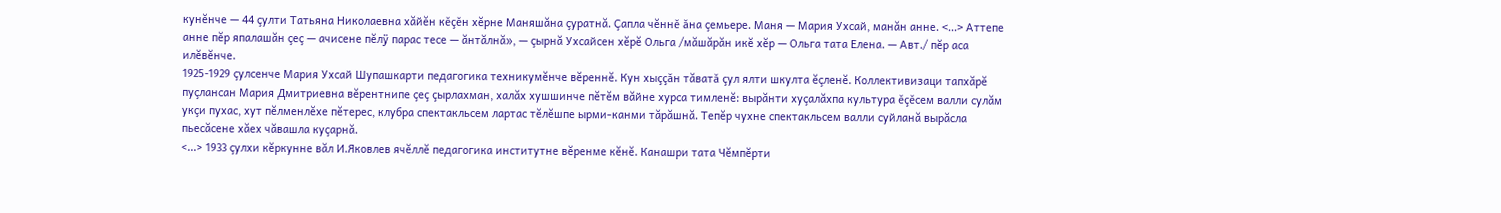кунĕнче — 44 çулти Татьяна Николаевна хăйĕн кĕçĕн хĕрне Маняшăна çуратнă. Çапла чĕннĕ ăна çемьере. Маня — Мария Ухсай, манăн анне. <...> Аттепе анне пĕр япалашăн çеç — ачисене пĕлÿ парас тесе — ăнтăлнă», — çырнă Ухсайсен хĕрĕ Ольга /мăшăрăн икĕ хĕр — Ольга тата Елена. — Авт./ пĕр аса илĕвĕнче.
1925-1929 çулсенче Мария Ухсай Шупашкарти педагогика техникумĕнче вĕреннĕ. Кун хыççăн тăватă çул ялти шкулта ĕçленĕ. Коллективизаци тапхăрĕ пуçлансан Мария Дмитриевна вĕрентнипе çеç çырлахман, халăх хушшинче пĕтĕм вăйне хурса тимленĕ: вырăнти хуçалăхпа культура ĕçĕсем валли сулăм укçи пухас, хут пĕлменлĕхе пĕтерес, клубра спектакльсем лартас тĕлĕшпе ырми-канми тăрăшнă. Тепĕр чухне спектакльсем валли суйланă вырăсла пьесăсене хăех чăвашла куçарнă.
<...> 1933 çулхи кĕркунне вăл И.Яковлев ячĕллĕ педагогика институтне вĕренме кĕнĕ. Канашри тата Чĕмпĕрти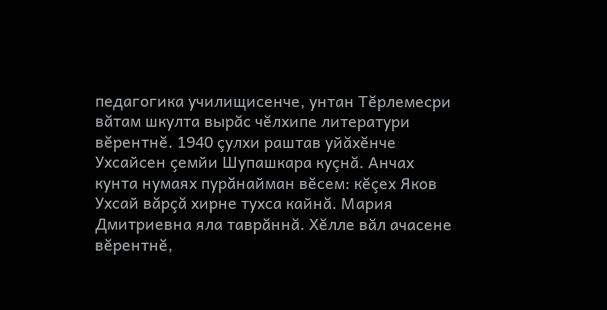педагогика училищисенче, унтан Тĕрлемесри вăтам шкулта вырăс чĕлхипе литератури вĕрентнĕ. 1940 çулхи раштав уйăхĕнче Ухсайсен çемйи Шупашкара куçнă. Анчах кунта нумаях пурăнайман вĕсем: кĕçех Яков Ухсай вăрçă хирне тухса кайнă. Мария Дмитриевна яла таврăннă. Хĕлле вăл ачасене вĕрентнĕ,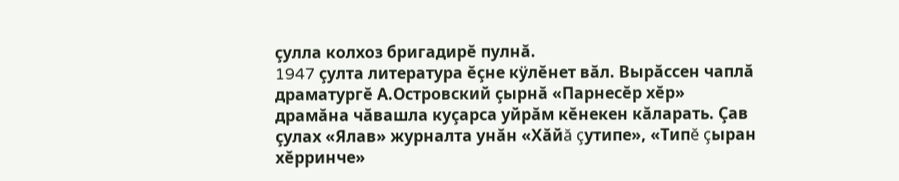çулла колхоз бригадирĕ пулнă.
1947 çулта литература ĕçне кÿлĕнет вăл. Вырăссен чаплă драматургĕ А.Островский çырнă «Парнесĕр хĕр» драмăна чăвашла куçарса уйрăм кĕнекен кăларать. Çав çулах «Ялав» журналта унăн «Хăйă çутипе», «Типĕ çыран хĕрринче»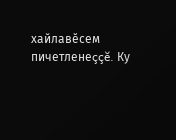хайлавĕсем пичетленеççĕ. Ку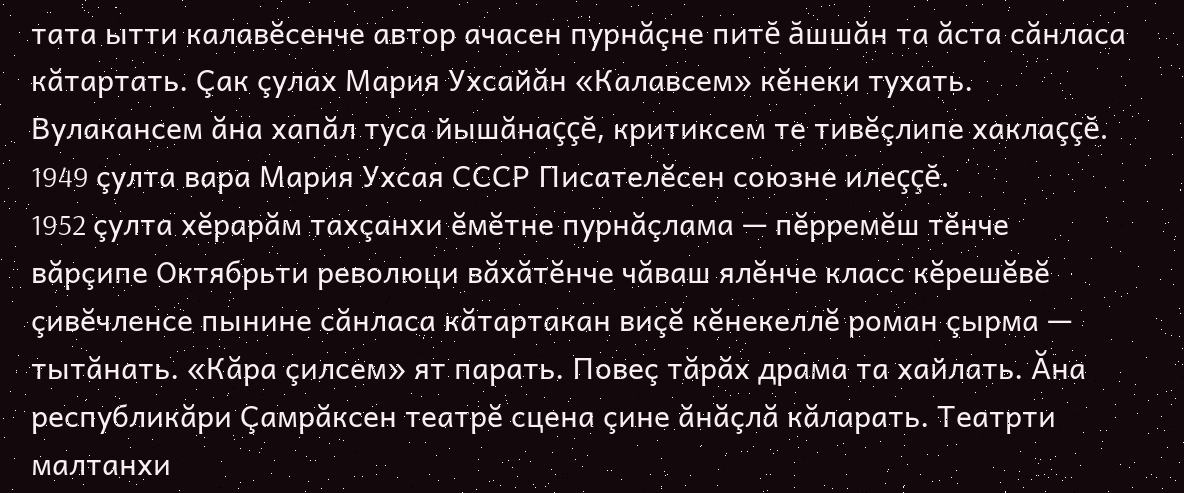тата ытти калавĕсенче автор ачасен пурнăçне питĕ ăшшăн та ăста сăнласа кăтартать. Çак çулах Мария Ухсайăн «Калавсем» кĕнеки тухать. Вулакансем ăна хапăл туса йышăнаççĕ, критиксем те тивĕçлипе хаклаççĕ. 1949 çулта вара Мария Ухсая СССР Писателĕсен союзне илеççĕ.
1952 çулта хĕрарăм тахçанхи ĕмĕтне пурнăçлама — пĕрремĕш тĕнче вăрçипе Октябрьти революци вăхăтĕнче чăваш ялĕнче класс кĕрешĕвĕ çивĕчленсе пынине сăнласа кăтартакан виçĕ кĕнекеллĕ роман çырма — тытăнать. «Кăра çилсем» ят парать. Повеç тăрăх драма та хайлать. Ăна республикăри Çамрăксен театрĕ сцена çине ăнăçлă кăларать. Театрти малтанхи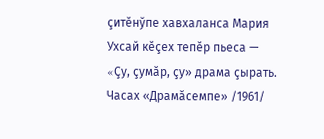çитĕнўпе хавхаланса Мария Ухсай кĕçех тепĕр пьеса — «Çу, çумăр, çу» драма çырать. Часах «Драмăсемпе» /1961/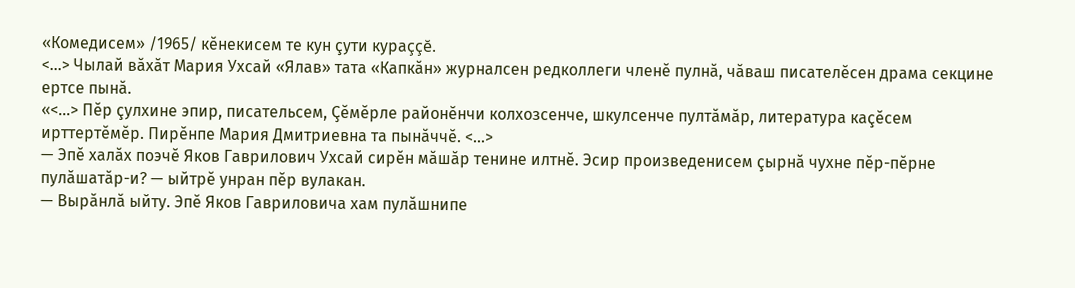«Комедисем» /1965/ кĕнекисем те кун çути кураççĕ.
<...> Чылай вăхăт Мария Ухсай «Ялав» тата «Капкăн» журналсен редколлеги членĕ пулнă, чăваш писателĕсен драма секцине ертсе пынă.
«<...> Пĕр çулхине эпир, писательсем, Çĕмĕрле районĕнчи колхозсенче, шкулсенче пултăмăр, литература каçĕсем ирттертĕмĕр. Пирĕнпе Мария Дмитриевна та пынăччĕ. <...>
— Эпĕ халăх поэчĕ Яков Гаврилович Ухсай сирĕн мăшăр тенине илтнĕ. Эсир произведенисем çырнă чухне пĕр-пĕрне пулăшатăр-и? — ыйтрĕ унран пĕр вулакан.
— Вырăнлă ыйту. Эпĕ Яков Гавриловича хам пулăшнипе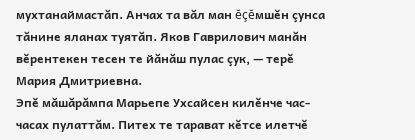мухтанаймастăп. Анчах та вăл ман ĕçĕмшĕн çунса тăнине яланах туятăп. Яков Гаврилович манăн вĕрентекен тесен те йăнăш пулас çук, — терĕ Мария Дмитриевна.
Эпĕ мăшăрăмпа Марьепе Ухсайсен килĕнче час-часах пулаттăм. Питех те тарават кĕтсе илетчĕ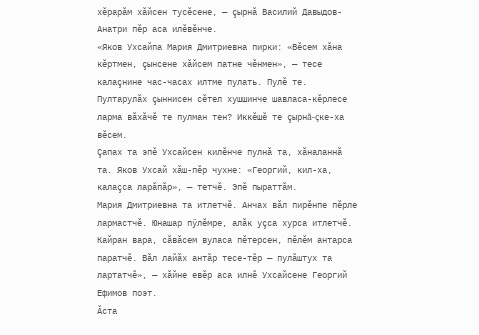хĕрарăм хăйсен тусĕсене, — çырнă Василий Давыдов-Анатри пĕр аса илĕвĕнче.
«Яков Ухсайпа Мария Дмитриевна пирки: «Вĕсем хăна кĕртмен, çынсене хăйсем патне чĕнмен», — тесе калаçнине час-часах илтме пулать. Пулĕ те. Пултарулăх çыннисен сĕтел хушшинче шавласа-кĕрлесе ларма вăхăчĕ те пулман тен? Иккĕшĕ те çырнă-çке-ха вĕсем.
Çапах та эпĕ Ухсайсен килĕнче пулнă та, хăналаннă та. Яков Ухсай хăш-пĕр чухне: «Георгий, кил-ха, калаçса ларăпăр», — тетчĕ. Эпĕ пыраттăм.
Мария Дмитриевна та итлетчĕ. Анчах вăл пирĕнпе пĕрле лармастчĕ. Юнашар пÿлĕмре, алăк уçса хурса итлетчĕ. Кайран вара, сăвăсем вуласа пĕтерсен, пĕлĕм антарса паратчĕ. Вăл лайăх антăр тесе-тĕр — пулăштух та лартатчĕ», — хăйне евĕр аса илнĕ Ухсайсене Георгий Ефимов поэт.
Ăста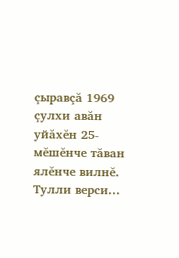çыравçă 1969 çулхи авăн уйăхĕн 25-мĕшĕнче тăван ялĕнче вилнĕ. Тулли верси...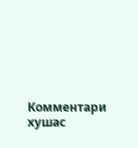Комментари хушас